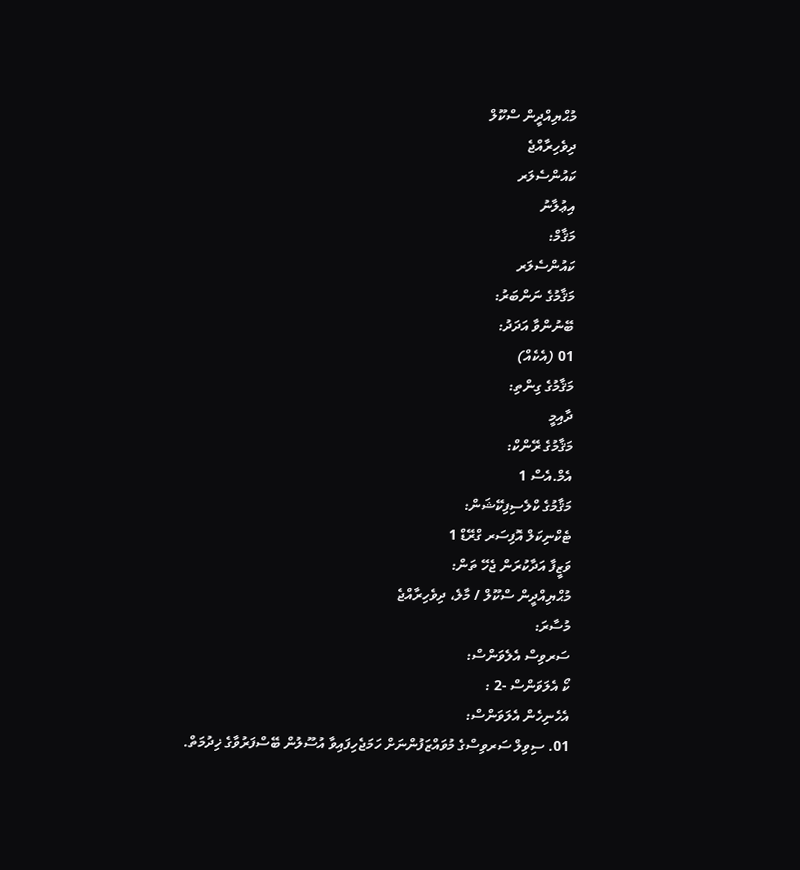މުޙްޔިއްދީން ސްކޫލް
ދިވެހިރާއްޖެ
ކައުންސެލަރ
އިޢުލާނު
މަޤާމް:
ކައުންސެލަރ
މަޤާމުގެ ނަންބަރު:
ބޭނުންވާ އަދަދު:
01 (އެކެއް)
މަޤާމުގެ ގިންތި:
ދާއިމީ
މަޤާމުގެ ރޭންކް:
އެމް.އެސް 1
މަޤާމުގެ ކްލެސިފިކޭޝަން:
ޓެކްނިކަލް އޮފިސަރ ގްރޭޑް 1
ވަޒީފާ އަދާކުރަން ޖެހޭ ތަން:
މުޙްޔިއްދީން ސްކޫލް / މާލެ، ދިވެހިރާއްޖެ
މުސާރަ:
ސަރވިސް އެލެވަންސް:
ކޯ އެލަވަންސް -2 :
އެހެނިހެން އެލަވަންސް:
01. ސިވިލް ސަރވިސްގެ މުވައްޒަފުންނަށް ހަމަޖެހިފައިވާ އުސޫލުން ބޭސްފަރުވާގެ ޚިދުމަތް.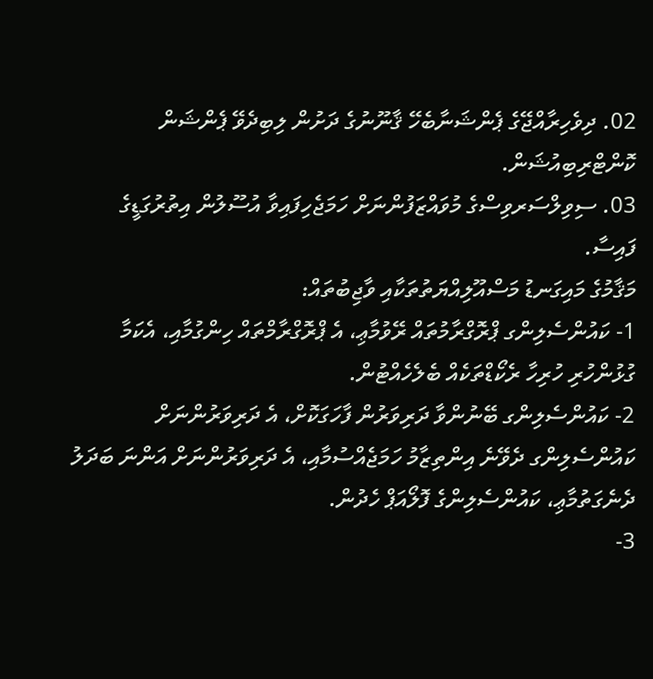02. ދިވެހިރާއްޖޭގެ ޕެންޝަނާބެހޭ ޤާނޫނުގެ ދަށުން ލިބިދެވޭ ޕެންޝަން ކޮންޓްރިބިއުޝަން.
03. ސިވިލްސަރވިސްގެ މުވައްޒަފުންނަށް ހަމަޖެހިފައިވާ އުސޫލުން އިތުރުގަޑީގެ ފައިސާ.
މަޤާމުގެ މައިގަނޑު މަސްއޫލިއްޔަތުތަކާއި ވާޖިބުތައް:
1- ކައުންސެލިންގ ޕްރޮގްރާމުތައް ރޭވުމާޢި، އެ ޕްރޮގްރާމްތައް ހިންގުމާއި، އެކަމާ ގުޅުންހުރި ހުރިހާ ރެކޯޑްތަކެއް ބެލެހެއްޓުން.
2- ކައުންސެލިންގ ބޭނުންވާ ދަރިވަރުން ފާހަގަކޮށް، އެ ދަރިވަރުންނަށް ކައުންސެލިންގ ދެވޭނެ އިންތިޒާމު ހަމަޖެއްސުމާއި، އެ ދަރިވަރުންނަށް އަންނަ ބަދަލު ދެނެގަތުމާޢި، ކައުންސެލިންގެ ފޮލޯއަޕް ހެދުން.
3-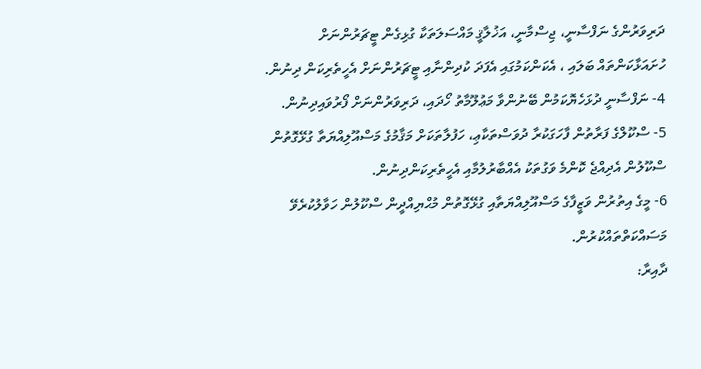ދަރިވަރުންގެ ނަފްސާނީ، ޖިސްމާނީ، އަޚުލާޤީ މައްސަލަތަކާ ގުޅިގެން ޓީޗަރުންނަށް  ހުށައަޅާކަންތައް ބަލައި ، އެކަންކަމުގައި އެފަދަ ކުދިންނާއި ޓީޗަރުންނަށް އެހީތެރިކަން ދިނުން.
4- ނަފްސާނީ ދުޅަހެޔޮކަމުން ބޭނުންވާ މަޢުލޫމާތު ހޯދައި، ދަރިވަރުންނަށް ފޯރުވައިދިނުން.
5- ސްކޫލްގެ ފަރާތުން ފާހަގަކުރާ ދުވަސްތަކާޢި، ހަފުލާތަކަށް މަޤާމުގެ މަސްއޫލިއްޔަތާ ގުޅޭގޮތުން ސްކޫލުން އެދިއްޖެ ކޮންމެ ވަގުތަކު އެއްބާރުލުމާއި އެހީތެރިކަންދިނުން.
6- މީގެ އިތުރުން ވަޒީފާގެ މަސްއޫލިއްޔަތާއި ގުޅޭގޮތުން މުޙްޔިއްދީން ސްކޫލުން ހަވާލުކުރެވޭ މަސައްކަތްތައްކުރުން.
ދާއިރާ: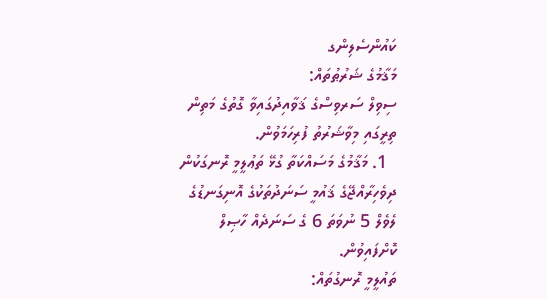ކައުންސެލިންގ
މަޤާމުގެ ޝަރުޠުތައް:
ސިވިލް ސަރވިސްގެ ޤަވާއިދުގައިވާ ގޮތުގެ މަތިން ތިރީގައި މިވާޝަރުތު ފުރިހަމަވުން.
  1. މަޤާމުގެ މަސައްކަތާ ގުޅޭ ތަޢުލީމީ ރޮނގަކުން ދިވެހިރާއްޖޭގެ ޤައުމީ ސަނަދުތަކުގެ އޮނިގަނޑުގެ ލެވެލް 5 ނުވަތަ 6 ގެ ސަނަދެއް ހާޞިލް ކޮށްފައިވުން.
ތައުލީމީ ރޮނގުތައް: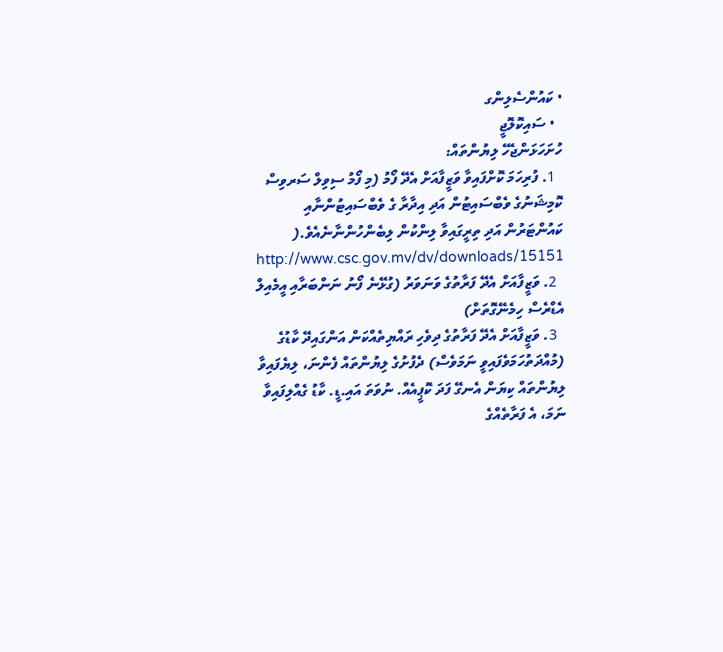• ކައުންސެލިންގ
  • ސައިކޮލޮޖީ
ހުށަހަޅަންޖެހޭ ލިޔުންތައް:
  1. ފުރިހަމަ ކޮށްފައިވާ ވަޒީފާއަށް އެދޭ ފޯމު (މި ފޯމު ސިވިލް ސަރވިސް ކޮމިޝަނުގެ ވެބްސައިޓުން އަދި އިދާރާ ގެ ވެބްސައިޓުންނާއި ކައުންޓަރުން އަދި ތިރީގައިވާ ލިންކުން ލިބެންހުންނާނެއެވެ.(       http://www.csc.gov.mv/dv/downloads/15151
  2. ވަޒީފާއަށް އެދޭ ފަރާތުގެ ވަނަވަރު (ގުޅޭނެ ފޯނު ނަންބަރާއި އީމެއިލް އެޑްރެސް ހިމެނޭގޮތަށް)
  3. ވަޒީފާއަށް އެދޭ ފަރާތުގެ ދިވެހި ރައްޔިތެއްކަން އަންގައިދޭ ކާޑުގެ (މުއްދަތުހަމަވެފައިވީ ނަމަވެސް) ދެފުށުގެ ލިޔުންތައް ފެންނަ، ލިޔެފައިވާ ލިޔުންތައް ކިޔަން އެނގޭ ފަދަ ކޮޕީއެއް. ނުވަތަ އައި.ޑީ. ކާޑު ގެއްލިފައިވާ ނަމަ، އެ ފަރާތެއްގެ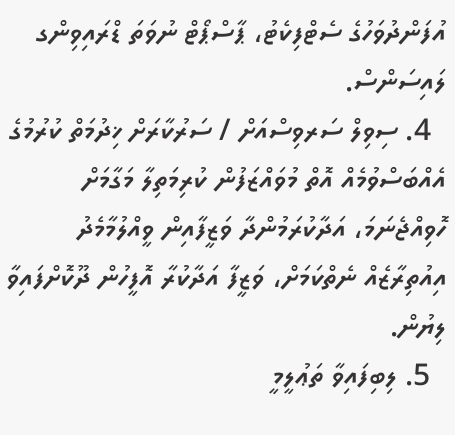އުފަންދުވަހުގެ ސެޓްފިކެޓު، ޕާސްޕޯޓް ނުވަތަ ޑްރައިވިންގ ލައިސަންސް.
  4. ސިވިލް ސަރވިސްއަށް / ސަރުކާރަށް ޚިދުމަތް ކުރުމުގެ އެއްބަސްވުމެއް އޮތް މުވައްޒަފުން ކުރިމަތިލާ މަގާމަށް ހޮވިއްޖެނަމަ، އަދާކުރަމުންދާ ވަޒީފާއިން ވީއްލުމާމެދު އިއުތިރާޒެއް ނެތްކަމަށް، ވަޒީފާ އަދާކުރާ އޮފީހުން ދޫކޮށްފައިވާ ލިޔުން.
  5. ލިބިފައިވާ ތަޢުލީމީ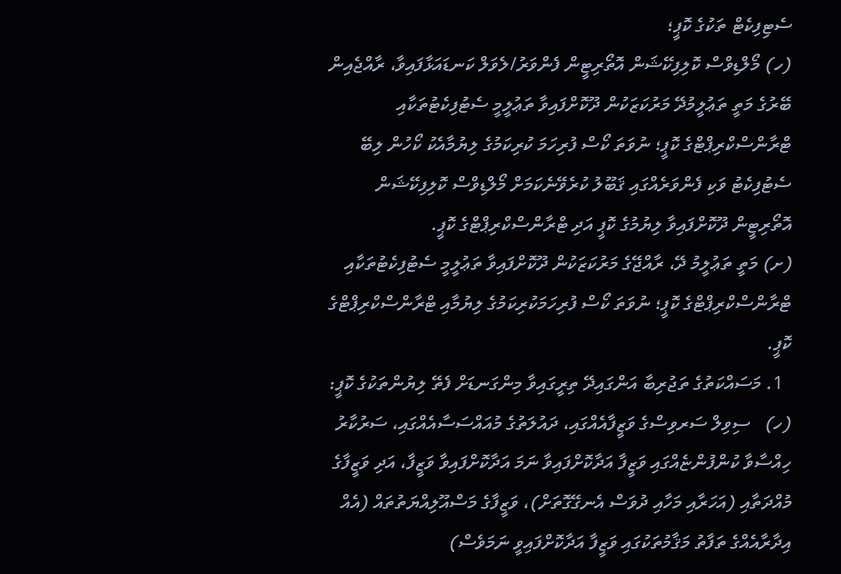ސެޓިފިކެޓް ތަކުގެ ކޮޕީ؛
(ހ) މޯލްޑިވްސް ކޮލިފިކޭޝަން އޮތޯރިޓީން ފެންވަރު/ލެވަލް ކަނޑައަޅާފައިވާ، ރާއްޖެއިން ބޭރުގެ މަތީ ތަޢުލީމުދޭ މަރުކަޒަކުން ދޫކޮށްފައިވާ ތަޢުލީމީ ސެޓުފިކެޓުތަކާއި ޓްރާންސްކްރިޕްޓްގެ ކޮޕީ؛ ނުވަތަ ކޯސް ފުރިހަމަ ކުރިކަމުގެ ލިޔުމާއެކު ކޯހުން ލިބޭ ސެޓުފިކެޓު ވަކި ފެންވަރެއްގައި ޤަބޫލު ކުރެވޭނެކަމަށް މޯލްޑިވްސް ކޮލިފިކޭޝަން އޮތޯރިޓީން ދޫކޮށްފައިވާ ލިޔުމުގެ ކޮޕީ އަދި ޓްރާންސްކްރިޕްޓްގެ ކޮޕީ.
(ށ) މަތީ ތަޢުލީމު ދޭ، ރާއްޖޭގެ މަރުކަޒަކުން ދޫކޮށްފައިވާ ތަޢުލީމީ ސެޓުފިކެޓުތަކާއި ޓްރާންސްކްރިޕްޓްގެ ކޮޕީ؛ ނުވަތަ ކޯސް ފުރިހަމަކުރިކަމުގެ ލިޔުމާއި ޓްރާންސްކްރިޕްޓްގެ ކޮޕީ.
  1. މަސައްކަތުގެ ތަޖުރިބާ އަންގައިދޭ ތިރީގައިވާ މިންގަނޑަށް ފެތޭ ލިޔުންތަކުގެ ކޮޕީ:
(ހ)   ސިވިލް ސަރވިސްގެ ވަޒީފާއެއްގައި، ދައުލަތުގެ މުއައްސަސާއެއްގައި، ސަރުކާރު ހިއްސާވާ ކުންފުންޏެއްގައި ވަޒީފާ އަދާކޮށްފައިވާ ނަމަ އަދާކޮށްފައިވާ ވަޒީފާ، އަދި ވަޒީފާގެ މުއްދަތާއި (އަހަރާއި މަހާއި ދުވަސް އެނގޭގޮތަށް)، ވަޒީފާގެ މަސްއޫލިއްޔަތުތައް (އެއް އިދާރާއެއްގެ ތަފާތު މަޤާމުތަކުގައި ވަޒީފާ އަދާކޮށްފައިވީ ނަމަވެސް)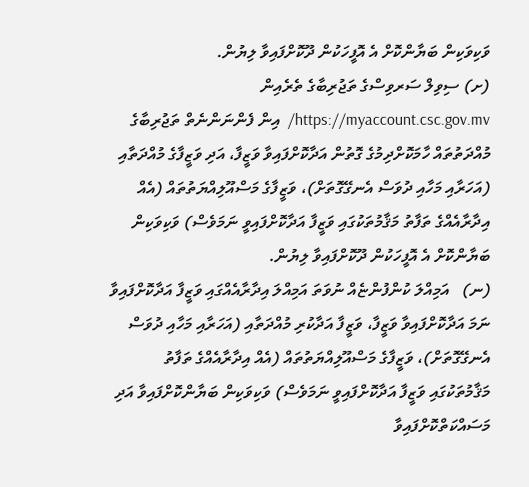ވަކިވަކިން ބަޔާންކޮށް އެ އޮފީހަކުން ދޫކޮށްފައިވާ ލިޔުން.
(ށ) ސިވިލް ސަރވިސްގެ ތަޖުރިބާގެ ތެރެއިން  https://myaccount.csc.gov.mv/  އިން ފެންނަންނެތް ތަޖުރިބާގެ މުއްދަތުތައް ހާމަކޮށްދިމުގެ ގޮތުން އަދާކޮށްފައިވާ ވަޒީފާ، އަދި ވަޒީފާގެ މުއްދަތާއި (އަހަރާއި މަހާއި ދުވަސް އެނގޭގޮތަށް)، ވަޒީފާގެ މަސްއޫލިއްޔަތުތައް (އެއް އިދާރާއެއްގެ ތަފާތު މަޤާމުތަކުގައި ވަޒީފާ އަދާކޮށްފައިވީ ނަމަވެސް) ވަކިވަކިން ބަޔާންކޮށް އެ އޮފީހަކުން ދޫކޮށްފައިވާ ލިޔުން.
(ނ)   އަމިއްލަ ކުންފުންޏެއް ނުވަތަ އަމިއްލަ އިދާރާއެއްގައި ވަޒީފާ އަދާކޮށްފައިވާ ނަމަ އަދާކޮށްފައިވާ ވަޒީފާ، ވަޒީފާ އަދާކުރި މުއްދަތާއި (އަހަރާއި މަހާއި ދުވަސް އެނގޭގޮތަށް)، ވަޒީފާގެ މަސްއޫލިއްޔަތުތައް (އެއް އިދާރާއެއްގެ ތަފާތު މަޤާމުތަކުގައި ވަޒީފާ އަދާކޮށްފައިވީ ނަމަވެސް) ވަކިވަކިން ބަޔާންކޮށްފައިވާ އަދި މަސައްކަތްކޮށްފައިވާ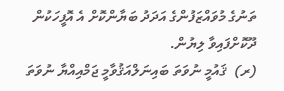ތަނުގެ މުވައްޒަފުންގެ އަދަދު ބަޔާންކޮށް އެ އޮފީހަކުން ދޫކޮށްފައިވާ ލިޔުން.
(ރ)  ޤައުމީ ނުވަތަ ބައިނަލްއަޤުވާމީ ޖަމްއިއްޔާ ނުވަތަ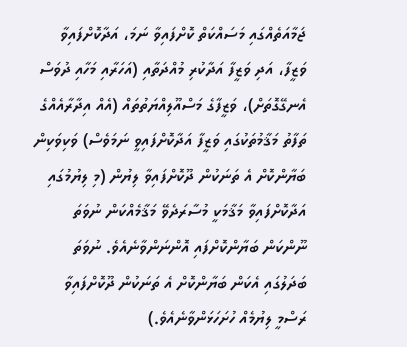ޖަމާއަތެއްގައި މަސައްކަތް ކޮށްފައިވާ ނަމަ، އަދާކޮށްފައިވާ ވަޒީފާ، އަދި ވަޒީފާ އަދާކުރި މުއްދަތާއި (އަހަރާއި މަހާއި ދުވަސް އެނގޭގޮތަށް)، ވަޒީފާގެ މަސްއޫލިއްޔަތުތައް (އެއް އިދާރާއެއްގެ ތަފާތު މަޤާމުތަކުގައި ވަޒީފާ އަދާކޮށްފައިވީ ނަމަވެސް) ވަކިވަކިން ބަޔާންކޮށް އެ ތަނަކުން ދޫކޮށްފައިވާ ލިޔުން (މި ލިޔުމުގައި އަދާކޮށްފައިވާ މަޤާމަކީ މުސާރަދެވޭ މަޤާމެއްކަން ނުވަތަ ނޫންކަން ބަޔާންކޮށްފައި އޮންނަންވާނެއެވެ. ނުވަތަ ބަދަލުގައި އެކަން ބަޔާންކޮށް އެ ތަނަކުން ދޫކޮށްފައިވާ ރަސްމީ ލިޔުމެއް ހުށަހަޅަންވާނެއެވެ.)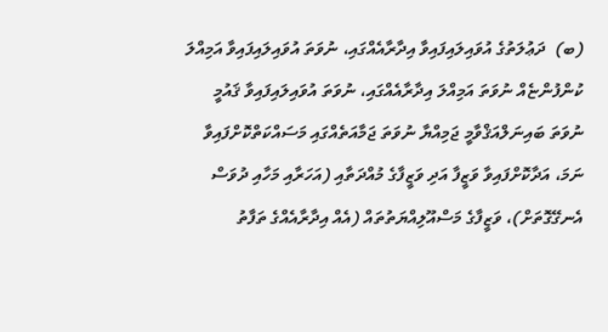(ބ)  ދަޢުލަތުގެ އުވައިލައިފައިވާ އިދާރާއެއްގައި، ނުވަތަ އުވައިލައިފައިވާ އަމިއްލަ ކުންފުންޏެއް ނުވަތަ އަމިއްލަ އިދާރާއެއްގައި، ނުވަތަ އުވައިލައިފައިވާ ޤައުމީ ނުވަތަ ބައިނަލްއަޤްވާމީ ޖަމިއްޔާ ނުވަތަ ޖަމާއަތެއްގައި މަސައްކަތްކޮށްފައިވާ ނަމަ، އަދާކޮށްފައިވާ ވަޒީފާ އަދި ވަޒީފާގެ މުއްދަތާއި (އަހަރާއި މަހާއި ދުވަސް އެނގޭގޮތަށް)، ވަޒީފާގެ މަސްއޫލިއްޔަތުތައް (އެއް އިދާރާއެއްގެ ތަފާތު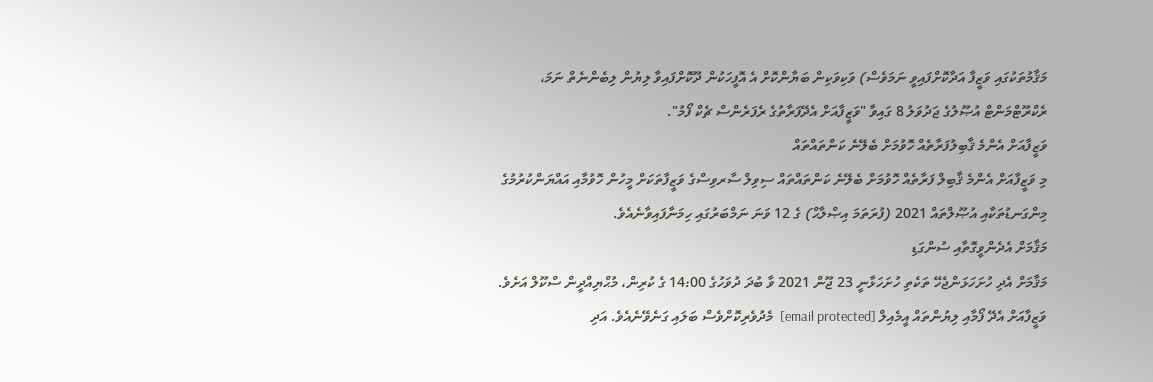މަޤާމުތަކުގައި ވަޒީފާ އަދާކޮށްފައިވީ ނަމަވެސް) ވަކިވަކިން ބަޔާންކޮށް އެ އޮފީހަކުން ދޫކޮށްފައިވާ ލިޔުން ލިބެންނެތް ނަމަ، ރެކްރޫޓްމަންޓް އުޞޫލުގެ ޖަދުވަލު 8 ގައިވާ "ވަޒީފާއަށް އެދޭފަރާތުގެ ރެފަރެންސް ޗެކް ފޯމު".
ވަޒީފާއަށް އެންމެ ޤާބިލުފަރާތެއް ހޮވުމަށް ބެލޭނެ ކަންތައްތައް
މި ވަޒީފާއަށް އެންމެ ޤާބިލް ފަރާތެއް ހޮވުމަށް ބެލޭނެ ކަންތައްތައް ސިވިލް ސާރވިސްގެ ވަޒީފާތަކަށް މީހުން ހޮވުމާއި އައްޔަންކުރުމުގެ މިންގަނޑުތަކާއި އުޞޫލްތައް 2021 (ފުރަތަމަ އިޞްލާޙް) ގެ 12 ވަނަ ނަމްބަރުގައި ހިމަނާފައިވާނެއެވެ.
މަޤާމަށް އެދެންވީގޮތާއި ސުންގަޑި
މަޤާމަށް އެދި ހުށަހަޅަންޖެހޭ ތަކެތި ހުށަހަޅާނީ 23 ޖޫން 2021 ވާ ބުދަ ދުވަހުގެ 14:00 ގެ ކުރިން، މުޙްޔިއްދީން ސްކޫލް އަށެވެ. ވަޒީފާއަށް އެދޭ ފޯމާއި ލިޔުންތައް އީމެއިލް [email protected]  މެދުވެރިކޮށްވެސް ބަލައި ގަނެވޭނެއެވެ. އަދި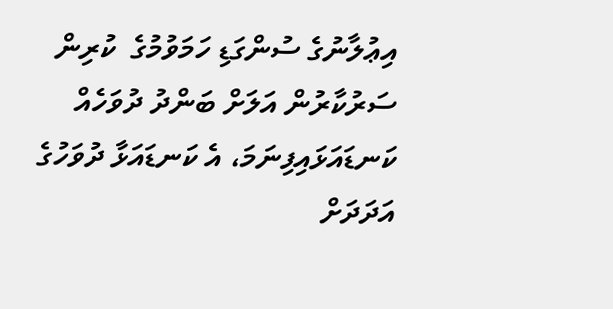އިޢުލާނުގެ ސުންގަޑި ހަމަވުމުގެ  ކުރިން ސަރުކާރުން އަލަށް ބަންދު ދުވަހެއް ކަނޑައަޅައިފިނަމަ، އެ ކަނޑައަޅާ ދުވަހުގެ އަދަދަށް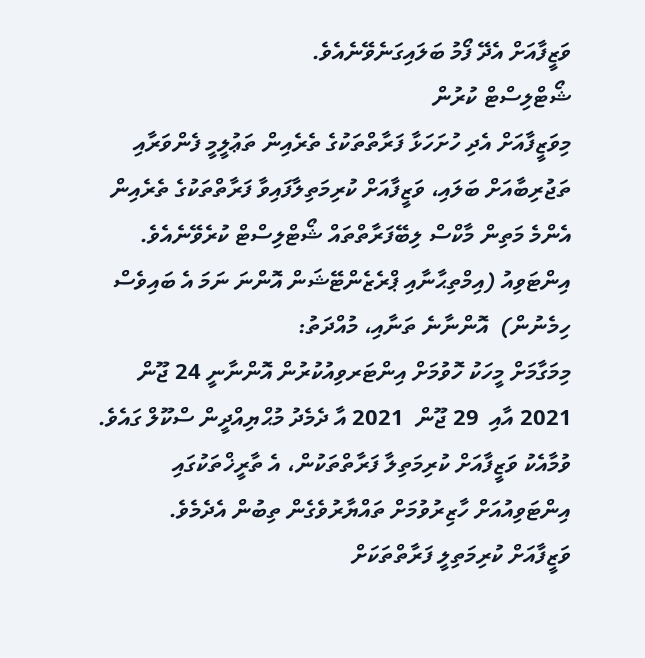ވަޒީފާއަށް އެދޭ ފޯމު ބަލައިގަނެވޭނެއެވެ.
ޝޯޓްލިސްޓް ކުރުން
މިވަޒީފާއަށް އެދި ހުށަހަޅާ ފަރާތްތަކުގެ ތެރެއިން ތަޢުލީމީ ފެންވަރާއި ތަޖުރިބާއަށް ބަލައި، ވަޒީފާއަށް ކުރިމަތިލާފައިވާ ފަރާތްތަކުގެ ތެރެއިން އެންމެ މަތިން މާކްސް ލިބޭފަރާތްތައް ޝޯޓްލިސްޓް ކުރެވޭނެއެވެ.
އިންޓަވިއު (އިމްތިޙާނާއި ޕްރެޒެންޓޭޝަން އޮންނަ ނަމަ އެ ބައިވެސް ހިމެނުން)  އޮންނާނެ ތަނާއި، މުއްދަތު:
މިމަގާމަށް މީހަކު ހޮވުމަށް އިންޓަރވިއުކުރުން އޮންނާނީ 24 ޖޫން 2021 އާއި  29 ޖޫން  2021 އާ ދެމެދު މުޙްޔިއްދީން ސްކޫލް ގައެވެ. ވުމާއެކު ވަޒީފާއަށް ކުރިމަތިލާ ފަރާތްތަކުން، އެ ތާރީޚްތަކުގައި އިންޓަވިއުއަށް ހާޒިރުވުމަށް ތައްޔާރުވެގެން ތިބުން އެދެމެވެ.
ވަޒީފާއަށް ކުރިމަތިލީ ފަރާތްތަކަށް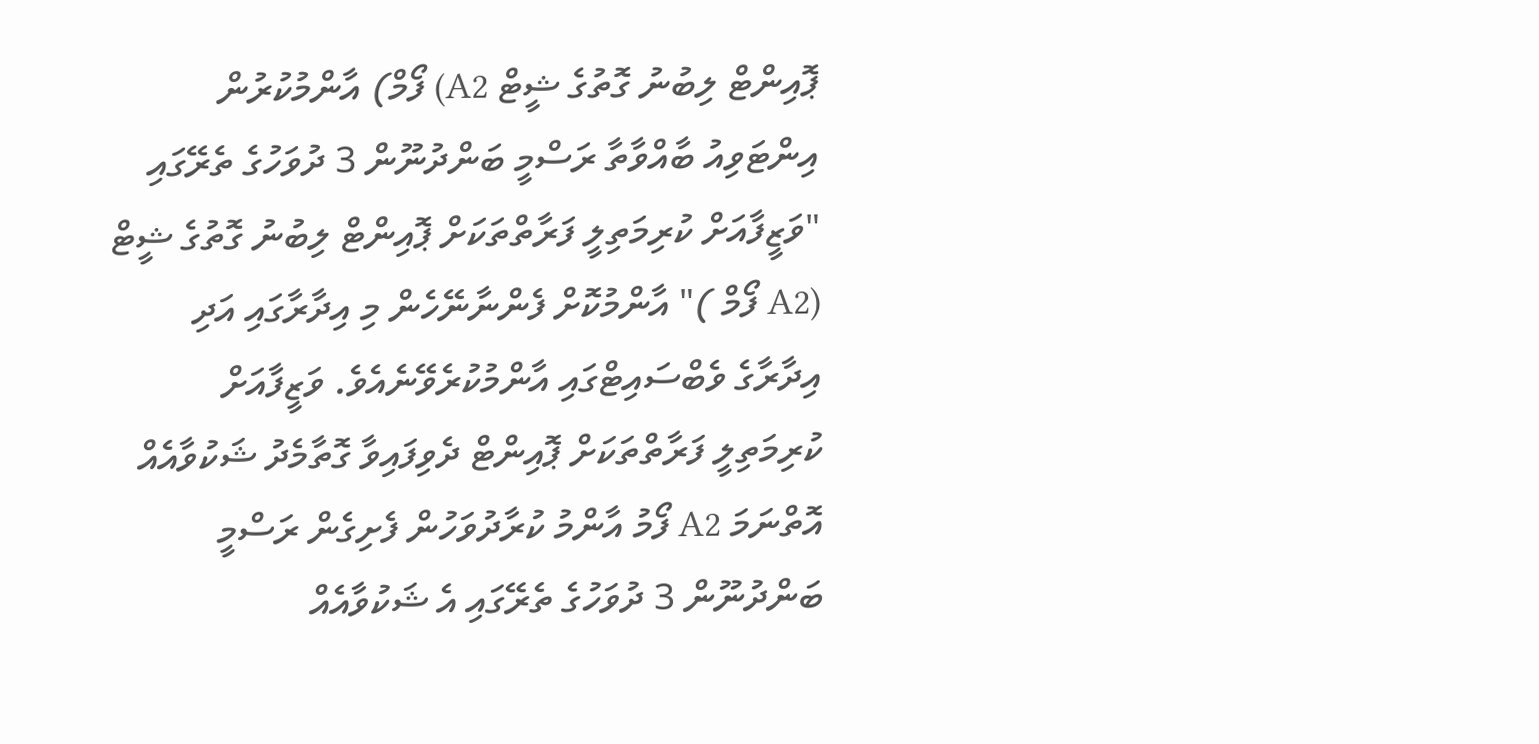ޕޮއިންޓް ލިބުނު ގޮތުގެ ޝީޓް A2) ފޯމް) އާންމުކުރުން
އިންޓަވިއު ބާއްވާތާ ރަސްމީ ބަންދުނޫން 3 ދުވަހުގެ ތެރޭގައި "ވަޒީފާއަށް ކުރިމަތިލީ ފަރާތްތަކަށް ޕޮއިންޓް ލިބުނު ގޮތުގެ ޝީޓް (A2 ފޯމް )" އާންމުކޮށް ފެންނާނޭހެން މި އިދާރާގައި އަދި އިދާރާގެ ވެބްސައިޓްގައި އާންމުކުރެވޭނެއެވެ. ވަޒީފާއަށް ކުރިމަތިލީ ފަރާތްތަކަށް ޕޮއިންޓް ދެވިފައިވާ ގޮތާމެދު ޝަކުވާއެއް އޮތްނަމަ A2 ފޯމު އާންމު ކުރާދުވަހުން ފެށިގެން ރަސްމީ ބަންދުނޫން 3 ދުވަހުގެ ތެރޭގައި އެ ޝަކުވާއެއް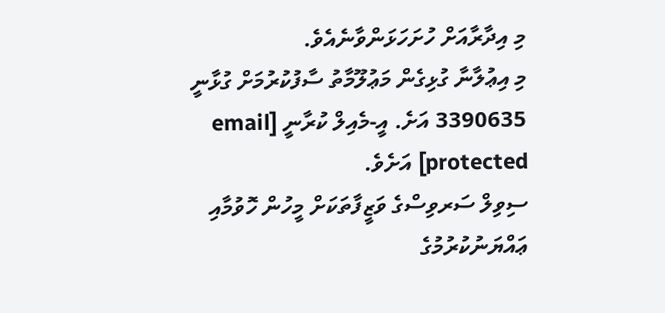މި އިދާރާއަށް ހުށަހަޅަންވާނެއެވެ.
މި އިޢުލާނާ ގުޅިގެން މަޢުލޫމާތު ސާފުކުރުމަށް ގުޅާނީ 3390635 އަށެ. އީ-މެއިލް ކުރާނީ [email protected] އަށެވެ.
ސިވިލް ސަރވިސްގެ ވަޒީފާތަކަށް މީހުން ހޮވުމާއި ޢައްޔަނުކުރުމުގެ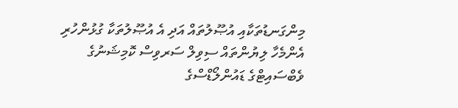މިންގަނޑުތަކާއި އުޞޫލުތައް އަދި އެ އުޞޫލުތަކާ ގުޅުންހުރި އެންމެހާ ލިޔުންތައް ސިވިލް ސަރވިސް ކޮމިޝަނުގެ ވެބްސައިޓްގެ ޑައުންލޯޑްސްގެ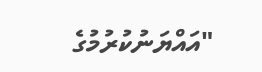"އައްޔަނުކުރުމުގެ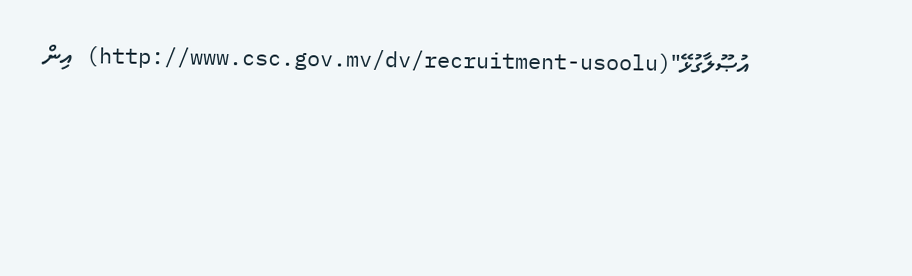އުޞޫލާގުޅޭ"(http://www.csc.gov.mv/dv/recruitment-usoolu) އިން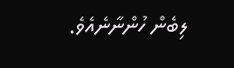ލިބެން ހުންނާނެއެވެ.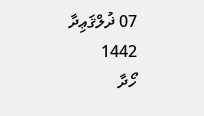07 ޛުލްޤަޢިދާ 1442
ހޯދާ